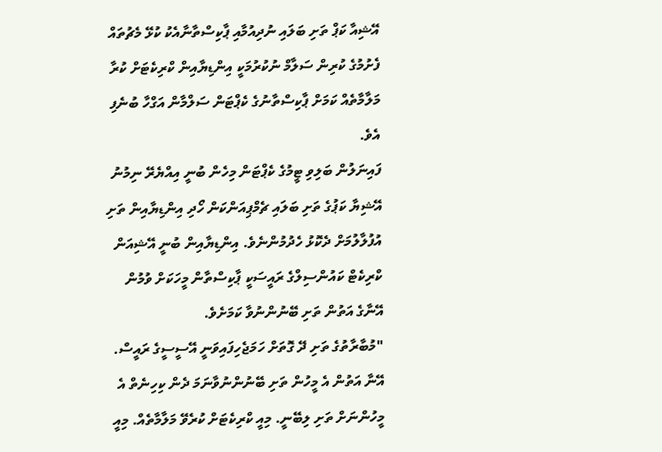އޭޝިއާ ކަޕް ތަށި ބަލައި ނުދިއުމާއި ޕާކިސްތާނާއެކު ކުޅޭ މެޗުތައް ފެށުމުގެ ކުރިން ސަލާމް ނުކުރުމަކީ އިންޑިޔާއިން ކްރިކެޓަށް ކުރާ މަލާމާތެއް ކަމަށް ޕާކިސްތާނުގެ ކެޕްޓަން ސަލްމާން އަގްހާ ބުނެފި އެވެ.
ފައިނަލުން ބަލިވި ޓީމުގެ ކެޕްޓަން މިހެން ބުނީ އިއްޔެރޭ ނިމުނު އޭޝިޔާ ކަޕުގެ ތަށި ބަލައި ޗެމްޕިއަންކަން ހޯދި އިންޑިޔާއިން ތަށި އުފުލާލުމަށް ދެކޮޅު ހެދުމުންނެވެ. އިންޑިޔާއިން ބުނީ އޭޝިއަން ކްރިކެޓް ކައުންސިލްގެ ރައީސަކީ ޕާކިސްތާން މީހަކަށް ވުމުން އޭނާގެ އަތުން ތަށި ބޭނުންނުވާ ކަމަށެވެ.
"މުބާރާތުގެ ތަށި ދޭ ގޮތަށް ހަމަޖެހިފައިވަނީ އޭސީސީގެ ރައީސް. އޭނާ އަތުން އެ މީހުން ތަށި ބޭނުންނުވާނަމަ ދެން ކިހިނެތް އެ މީހުންނަށް ތަށި ލިބޭނީ. މިއީ ކްރިކެޓަށް ކުރެވޭ މަލާމާތެއް. މިއީ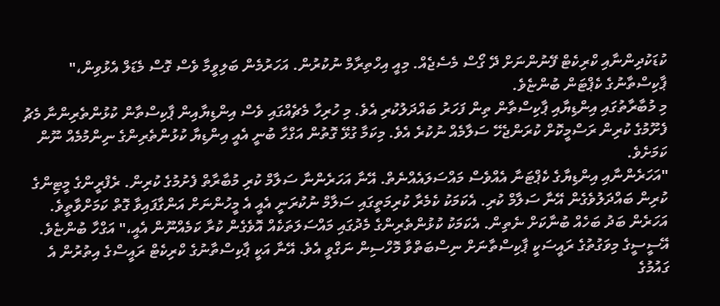ކުޑަކުދިންނާއި ކްރިކެޓް ފޭނުންނަށް ދޭ ގޯސް މެސެޖެއް. މިއީ އިހްތިރާމް ނުކުރުން. އަހަރުމެން ބަލިވީމާ ވެސް ގޮސް މެޑަލް އެޅުވިން،" ޕާކިސްތާނުގެ ކެޕްޓަން ބުންޏެވެ.
މި މުބާރާތުގައި އިންޑިޔާއި ޕާކިސްތާން ތިން ފަހަރު ބައްދަލުކުރި އެވެ. މި ހުރިހާ މެޗެއްގައި ވެސް އިންޑިޔާއިން ޕާކިސްތާން ކުޅުންތެރިންނާ މެޗު ފެށޫމުގެ ކުރިން ރަސްމީކޮށް ކުރަންޖެހޭ ސަލާމެއް ނުކުރެ އެވެ. މިކަމާ ގުޅޭ ގޮތުން އަގްހާ ބުނީ އެއީ އިންޑިޔާ ކުޅުންތެރިންގެ ނިންމުމެއް ނޫން ކަމަށެވެ.
"އަހަރެންނާއި އިންޑިޔާގެ ކެޕްޓަނާ އެއްވެސް މައްސަލައެއްނެތް. އޭނާ އަހަރެންނާ ސަލާމް ކުރި މުބާރާތް ފެށުމުގެ ކުރިން. ރެފްރީންގެ މީޓިންގެ ކުރިން ބައްދަލުވެގެން އޭނާ ސަލާމް ކުރި. އެކަމަކު ކެމެރާ ކުރިމަތީގައި ސަލާމް ނުކުރަނީ އެއީ އެ މީހުންނަށް އަންގާފައިވާ ގޮތް ކަމަށްވާތީވެ. އަހަރެން ބަދު ބަހެއް ބުނާކަށް ނެތިން. އެކަމަކު ކުޅުންތެރިންގެ މެދުގައި މައްސަލަތަކެއް އޮވެގެން ކުރާ ކަމެއްނޫން އެއީ،" އަގްހާ ބުންޏެވެ.
އޭސީސީގެ މިވަގުތުގެ ރައީސަކީ ޕާކިސްތާނަށް ނިސްބަތްވާ މޮހްސިން ނަގްވީ އެވެ. އޭނާ އަކީ ޕާކިސްތާނުގެ ކްރިކެޓް ރައީސްގެ އިތުރުން އެ ގައުމުގެ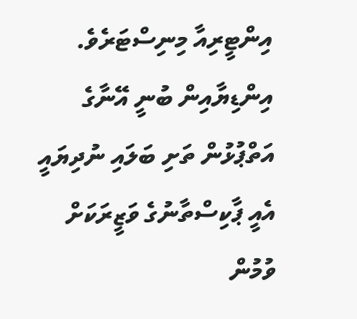އިންޓީރިއާ މިނިސްޓަރެވެ. އިންޑިޔާއިން ބުނީ އޭނާގެ އަތްޕުޅުން ތަށި ބަލައި ނުދިޔައީ އެއީ ޕާކިސްތާނުގެ ވަޒީރަކަށް ވުމުން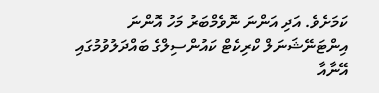ކަމަށެވެ. އަދި އަންނަ ނޮވެމްބަރު މަހު އޮންނަ އިންޓަނޭޝަނަލް ކްރިކެޓް ކައުންސިލްގެ ބައްދަލުވުމުގައި އޭނާއާ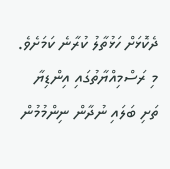ދެކޮޅަށް ހަޅުތާލު ކުރާނެ ކަމަށެވެ.
މި ރަސްމިއްޔާތުގައި އިންޑިޔާ ތަށި ބަލައި ނުދާން ނިންމުމުން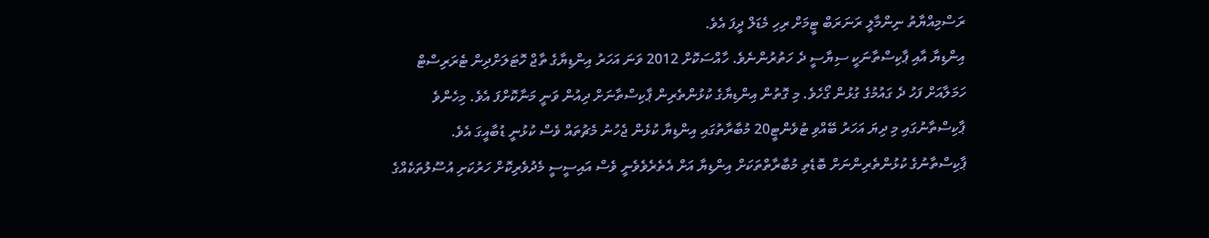ރަސްމިއްޔާތު ނިންމާލީ ރަނަރަބް ޓީމަށް ރިހި މެޑަލް ދީފަ އެވެ.
އިންޑިޔާ އާއި ޕާކިސްތާނަކީ ސިޔާސީ ދެ ހަތުރުންނެވެ. ހާއްސަކޮށް 2012 ވަނަ އަހަރު އިންޑިޔާގެ ތާޖް ހޮޓަލަށްދިން ޓެރަރިސްޓް ހަމަލާއަށް ފަހު ދެ ގައުމުގެ ގުޅުން ގޯހެވެ. މި ގޮތުން އިންޑިޔާގެ ކުޅުންތެރިން ޕާކިސްތާނަށް ދިއުން ވަނީ މަނާކޮށްފަ އެވެ. މިހެންވެ ޕާކިސްތާނުގައި މި ދިޔަ އަހަރު ބޭއްވި ޓުވެންޓީ20 މުބާރާތުގައި އިންޑިޔާ ކުޅެން ޖެހުނު މެޗުތައް ވެސް ކުޅުނީ ޑުބާއީގަ އެވެ.
ޕާކިސްތާނުގެ ކުޅުންތެރިންނަށް ބޮޑެތި މުބާރާތްތަކަށް އިންޑިޔާ އަށް އެތެރެވެވެނީ ވެސް އައިސީސީ މެދުވެރިކޮށް ހަރުކަށި އުސޫލުތަކެއްގެ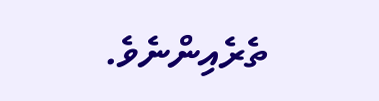ތެރެއިންނެވެ.